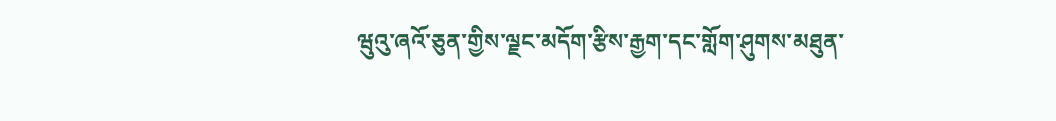ཝུའུ་ཞའོ་ཅུན་གྱིས་ལྗང་མདོག་རྩིས་རྒྱག་དང་གློག་ཤུགས་མཐུན་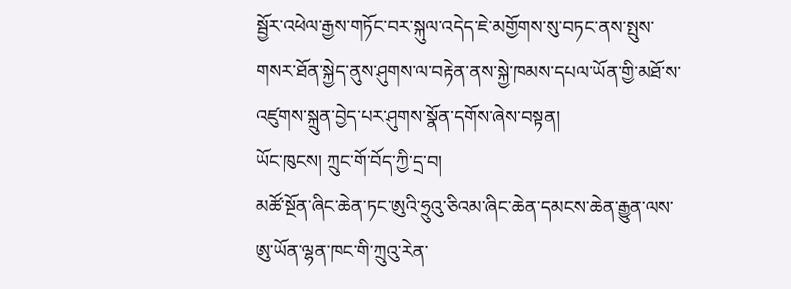སྦྱོར་འཕེལ་རྒྱས་གཏོང་བར་སྐུལ་འདེད་ཇེ་མགྱོགས་སུ་བཏང་ནས་སྤུས་གསར་ཐོན་སྐྱེད་ནུས་ཤུགས་ལ་བརྟེན་ནས་སྐྱེ་ཁམས་དཔལ་ཡོན་གྱི་མཐོ་ས་འཛུགས་སྐྲུན་བྱེད་པར་ཤུགས་སྣོན་དགོས་ཞེས་བསྟན།
ཡོང་ཁུངས། ཀྲུང་གོ་བོད་ཀྱི་དྲ་བ།
མཚོ་སྔོན་ཞིང་ཆེན་ཏང་ཨུའི་ཧྲུའུ་ཅིའམ་ཞིང་ཆེན་དམངས་ཆེན་རྒྱུན་ལས་ཨུ་ཡོན་ལྷན་ཁང་གི་ཀྲུའུ་རེན་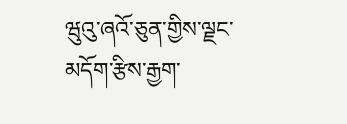ཝུའུ་ཞའོ་ཅུན་གྱིས་ལྗང་མདོག་རྩིས་རྒྱག་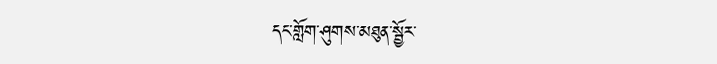དང་གློག་ཤུགས་མཐུན་སྦྱོར་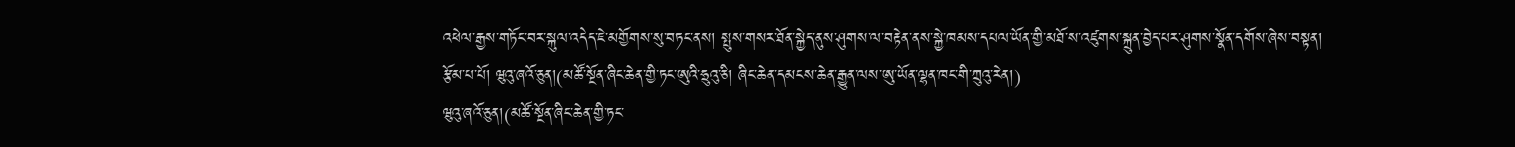འཕེལ་རྒྱས་གཏོང་བར་སྐུལ་འདེད་ཇེ་མགྱོགས་སུ་བཏང་ནས། སྤུས་གསར་ཐོན་སྐྱེད་ནུས་ཤུགས་ལ་བརྟེན་ནས་སྐྱེ་ཁམས་དཔལ་ཡོན་གྱི་མཐོ་ས་འཛུགས་སྐྲུན་བྱེད་པར་ཤུགས་སྣོན་དགོས་ཞེས་བསྟན།
རྩོམ་པ་པོ། ཝུའུ་ཞའོ་ཅུན།(མཚོ་སྔོན་ཞིང་ཆེན་གྱི་ཏང་ཨུའི་ཧྲུའུ་ཅི། ཞིང་ཆེན་དམངས་ཆེན་རྒྱུན་ལས་ཨུ་ཡོན་ལྷན་ཁང་གི་ཀྲུའུ་རེན།)
ཝུའུ་ཞའོ་ཅུན།(མཚོ་སྔོན་ཞིང་ཆེན་གྱི་ཏང་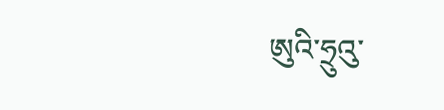ཨུའི་ཧྲུའུ་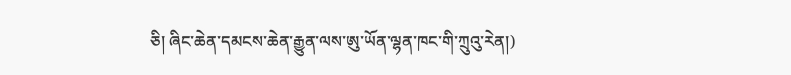ཅི། ཞིང་ཆེན་དམངས་ཆེན་རྒྱུན་ལས་ཨུ་ཡོན་ལྷན་ཁང་གི་ཀྲུའུ་རེན།)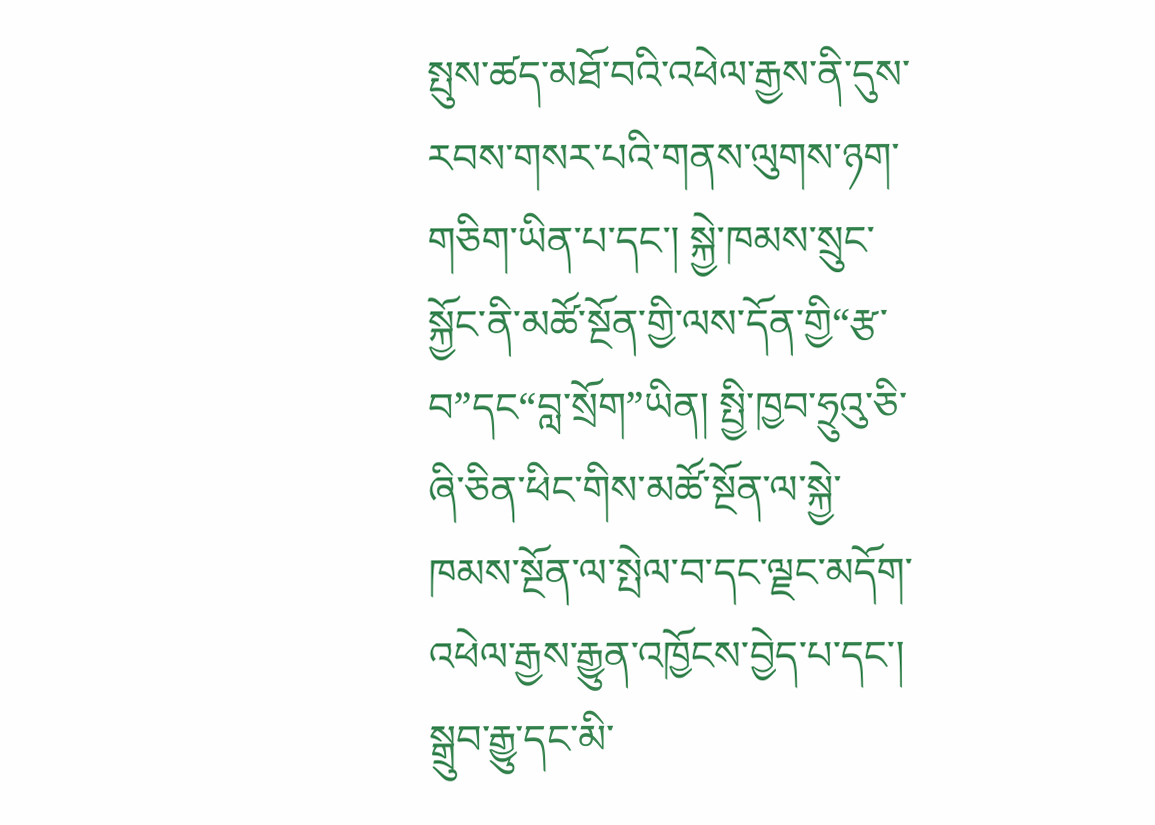སྤུས་ཚད་མཐོ་བའི་འཕེལ་རྒྱས་ནི་དུས་རབས་གསར་པའི་གནས་ལུགས་ཉག་གཅིག་ཡིན་པ་དང་། སྐྱེ་ཁམས་སྲུང་སྐྱོང་ནི་མཚོ་སྔོན་གྱི་ལས་དོན་གྱི“རྩ་བ”དང“བླ་སྲོག”ཡིན། སྤྱི་ཁྱབ་ཧྲུའུ་ཅི་ཞི་ཅིན་ཕིང་གིས་མཚོ་སྔོན་ལ་སྐྱེ་ཁམས་སྔོན་ལ་སྤེལ་བ་དང་ལྗང་མདོག་འཕེལ་རྒྱས་རྒྱུན་འཁྱོངས་བྱེད་པ་དང་། སྒྲུབ་རྒྱུ་དང་མི་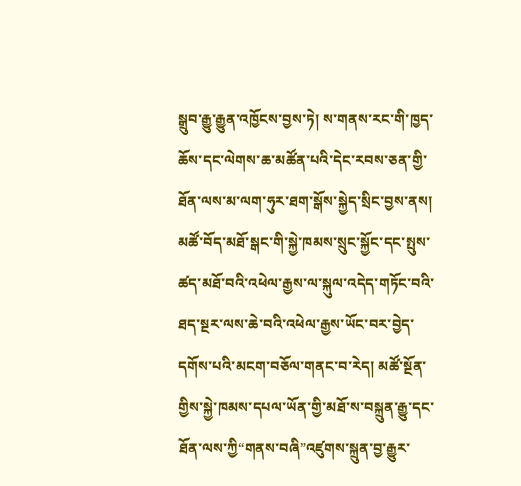སྒྲུབ་རྒྱུ་རྒྱུན་འཁྱོངས་བྱས་ཏེ། ས་གནས་རང་གི་ཁྱད་ཆོས་དང་ལེགས་ཆ་མཚོན་པའི་དེང་རབས་ཅན་གྱི་ཐོན་ལས་མ་ལག་ཧུར་ཐག་སྒོས་སྐྱེད་སྲིང་བྱས་ནས། མཚོ་བོད་མཐོ་སྒང་གི་སྐྱེ་ཁམས་སྲུང་སྐྱོང་དང་སྤུས་ཚད་མཐོ་བའི་འཕེལ་རྒྱས་ལ་སྐུལ་འདེད་གཏོང་བའི་ཐད་སྔར་ལས་ཆེ་བའི་འཕེལ་རྒྱས་ཡོང་བར་བྱེད་དགོས་པའི་མངག་བཅོལ་གནང་བ་རེད། མཚོ་སྔོན་གྱིས་སྐྱེ་ཁམས་དཔལ་ཡོན་གྱི་མཐོ་ས་བསྐྲུན་རྒྱུ་དང་ཐོན་ལས་ཀྱི“གནས་བཞི”འཛུགས་སྐྲུན་བྱ་རྒྱུར་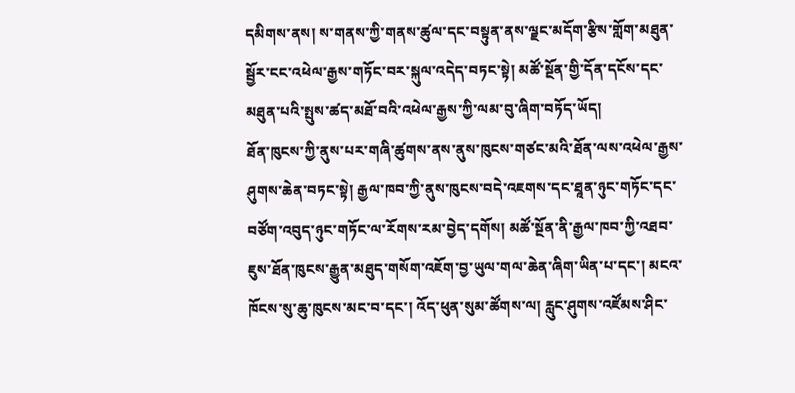དམིགས་ནས། ས་གནས་ཀྱི་གནས་ཚུལ་དང་བསྟུན་ནས་ལྗང་མདོག་རྩིས་གློག་མཐུན་སྦྱོར་ངང་འཕེལ་རྒྱས་གཏོང་བར་སྐུལ་འདེད་བཏང་སྟེ། མཚོ་སྔོན་གྱི་དོན་དངོས་དང་མཐུན་པའི་སྤུས་ཚད་མཐོ་བའི་འཕེལ་རྒྱས་ཀྱི་ལམ་བུ་ཞིག་བཏོད་ཡོད།
ཐོན་ཁུངས་ཀྱི་ནུས་པར་གཞི་ཚུགས་ནས་ནུས་ཁུངས་གཙང་མའི་ཐོན་ལས་འཕེལ་རྒྱས་ཤུགས་ཆེན་བཏང་སྟེ། རྒྱལ་ཁབ་ཀྱི་ནུས་ཁུངས་བདེ་འཇགས་དང་ཐཱན་ཉུང་གཏོང་དང་བཙོག་འབུད་ཉུང་གཏོང་ལ་རོགས་རམ་བྱེད་དགོས། མཚོ་སྔོན་ནི་རྒྱལ་ཁབ་ཀྱི་འཐབ་ཇུས་ཐོན་ཁུངས་རྒྱུན་མཐུད་གསོག་འཇོག་བྱ་ཡུལ་གལ་ཆེན་ཞིག་ཡིན་པ་དང་། མངའ་ཁོངས་སུ་ཆུ་ཁུངས་མང་བ་དང་། འོད་ཕུན་སུམ་ཚོགས་ལ། རླུང་ཤུགས་འཛོམས་ཤིང་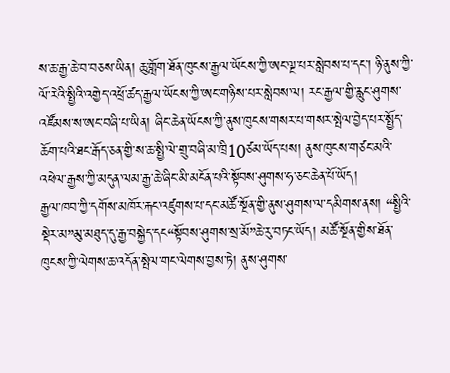ས་ཆ་རྒྱ་ཆེ་བ་བཅས་ཡིན། ཆུ་གློག་ཐོན་ཁུངས་རྒྱལ་ཡོངས་ཀྱི་ཨང་ལྔ་པར་སླེབས་པ་དང་། ཉི་ནུས་ཀྱི་ལོ་རེའི་སྤྱིའི་འགྱེད་འཕྲོ་ཚད་རྒྱལ་ཡོངས་ཀྱི་ཨང་གཉིས་པར་སླེབས་ལ། རང་རྒྱལ་གྱི་རླུང་ཤུགས་འཛོམས་ས་ཨང་བཞི་པ་ཡིན། ཞིང་ཆེན་ཡོངས་ཀྱི་ནུས་ཁུངས་གསར་པ་གསར་སྤེལ་བྱེད་པར་སྤྱོད་ཆོག་པའི་ཐང་རྒོད་ཅན་གྱི་ས་ཆ་སྤྱི་ལེ་གྲུ་བཞི་མ་ཁྲི10ཙམ་ཡོད་པས། ནུས་ཁུངས་གཙང་མའི་འཕེལ་རྒྱས་ཀྱི་མདུན་ལམ་རྒྱ་ཆེ་ཞིང་མི་མངོན་པའི་སྟོབས་ཤུགས་ཧ་ཅང་ཆེན་པོ་ཡོད།
རྒྱལ་ཁབ་ཀྱི་དགོས་མཁོར་རྐང་འཛུགས་པ་དང་མཚོ་སྔོན་གྱི་ནུས་ཤུགས་ལ་དམིགས་ནས། “སྤྱིའི་སྡེར་མ”མུ་མཐུད་དུ་རྒྱ་བསྐྱེད་དང“སྟོབས་ཤུགས་སྲ་མོ”ཆེ་རུ་བཏང་ཡོད། མཚོ་སྔོན་གྱིས་ཐོན་ཁུངས་ཀྱི་ལེགས་ཆ་འདོན་སྤེལ་གང་ལེགས་བྱས་ཏེ། ནུས་ཤུགས་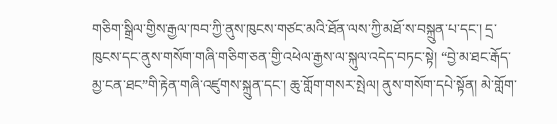གཅིག་སྒྲིལ་གྱིས་རྒྱལ་ཁབ་ཀྱི་ནུས་ཁུངས་གཙང་མའི་ཐོན་ལས་ཀྱི་མཐོ་ས་བསྐྲུན་པ་དང་། དྲ་ཁུངས་དང་ནུས་གསོག་གཞི་གཅིག་ཅན་གྱི་འཕེལ་རྒྱས་ལ་སྐུལ་འདེད་བཏང་སྟེ། “བྱེ་མ་ཐང་རྒོད་མྱ་ངན་ཐང”གི་རྟེན་གཞི་འཛུགས་སྐྲུན་དང་། ཆུ་གློག་གསར་སྤེལ། ནུས་གསོག་དཔེ་སྟོན། མེ་གློག་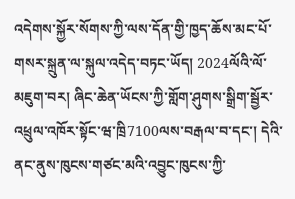འདེགས་སྐྱོར་སོགས་ཀྱི་ལས་དོན་གྱི་ཁྱད་ཆོས་མང་པོ་གསར་སྐྲུན་ལ་སྐུལ་འདེད་བཏང་ཡོད། 2024ལོའི་ལོ་མཇུག་བར། ཞིང་ཆེན་ཡོངས་ཀྱི་གློག་ཤུགས་སྒྲིག་སྦྱོར་འཕྲུལ་འཁོར་སྟོང་ཝ་ཁྲི7100ལས་བརྒལ་བ་དང་། དེའི་ནང་ནུས་ཁུངས་གཙང་མའི་འབྱུང་ཁུངས་ཀྱི་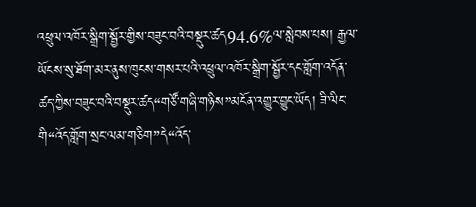འཕྲུལ་འཁོར་སྒྲིག་སྦྱོར་གྱིས་བཟུང་བའི་བསྡུར་ཚད94.6%ལ་སླེབས་པས། རྒྱལ་ཡོངས་སུ་ཐོག་མར་ནུས་ཁུངས་གསར་པའི་འཕྲུལ་འཁོར་སྒྲིག་སྦྱོར་དང་གློག་འདོན་ཚད་ཀྱིས་བཟུང་བའི་བསྡུར་ཚད“གཙོ་གཞི་གཉིས”མངོན་འགྱུར་བྱུང་ཡོད། ཟི་ལིང་གི“འོད་གློག་སྲང་ལམ་གཅིག”དེ“འོད་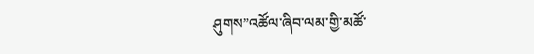ཤུགས”འཚོལ་ཞིབ་ལམ་གྱི་མཚོ་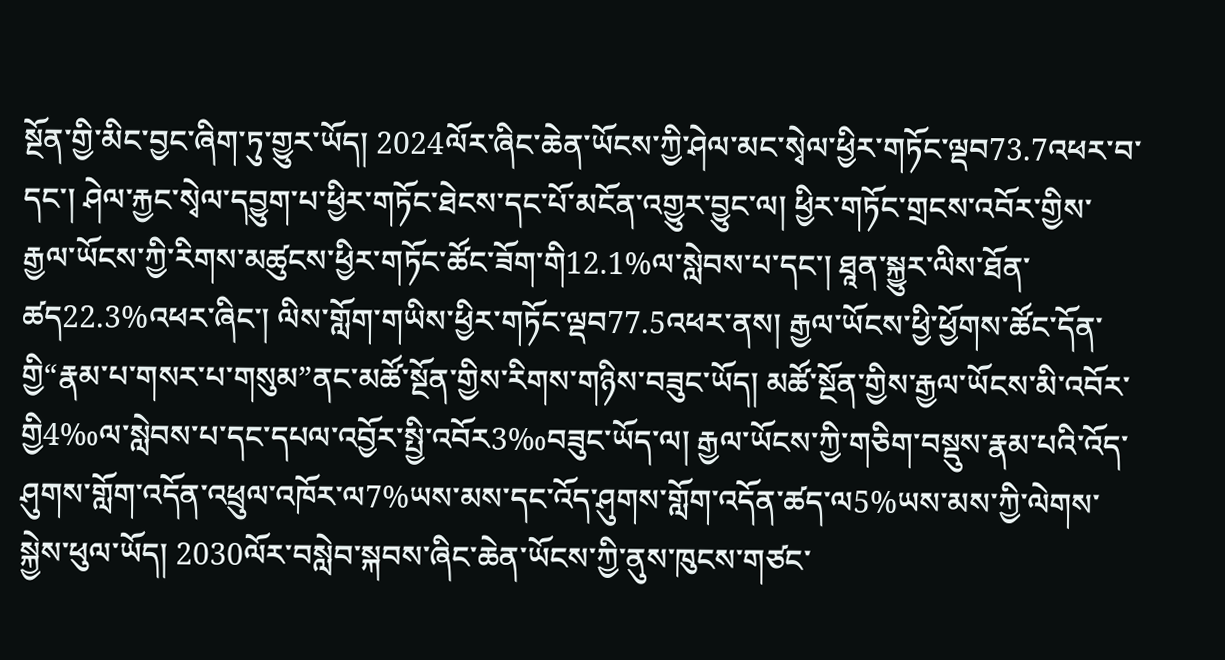སྔོན་གྱི་མིང་བྱང་ཞིག་ཏུ་གྱུར་ཡོད། 2024ལོར་ཞིང་ཆེན་ཡོངས་ཀྱི་ཤེལ་མང་སྭེལ་ཕྱིར་གཏོང་ལྡབ73.7འཕར་བ་དང་། ཤེལ་རྐྱང་སྭེལ་དབྱུག་པ་ཕྱིར་གཏོང་ཐེངས་དང་པོ་མངོན་འགྱུར་བྱུང་ལ། ཕྱིར་གཏོང་གྲངས་འབོར་གྱིས་རྒྱལ་ཡོངས་ཀྱི་རིགས་མཚུངས་ཕྱིར་གཏོང་ཚོང་ཟོག་གི12.1%ལ་སླེབས་པ་དང་། ཐཱན་སྐྱུར་ལིས་ཐོན་ཚད22.3%འཕར་ཞིང་། ལིས་གློག་གཡིས་ཕྱིར་གཏོང་ལྡབ77.5འཕར་ནས། རྒྱལ་ཡོངས་ཕྱི་ཕྱོགས་ཚོང་དོན་གྱི“རྣམ་པ་གསར་པ་གསུམ”ནང་མཚོ་སྔོན་གྱིས་རིགས་གཉིས་བཟུང་ཡོད། མཚོ་སྔོན་གྱིས་རྒྱལ་ཡོངས་མི་འབོར་གྱི4‰ལ་སླེབས་པ་དང་དཔལ་འབྱོར་སྤྱི་འབོར3‰བཟུང་ཡོད་ལ། རྒྱལ་ཡོངས་ཀྱི་གཅིག་བསྡུས་རྣམ་པའི་འོད་ཤུགས་གློག་འདོན་འཕྲུལ་འཁོར་ལ7%ཡས་མས་དང་འོད་ཤུགས་གློག་འདོན་ཚད་ལ5%ཡས་མས་ཀྱི་ལེགས་སྐྱེས་ཕུལ་ཡོད། 2030ལོར་བསླེབ་སྐབས་ཞིང་ཆེན་ཡོངས་ཀྱི་ནུས་ཁུངས་གཙང་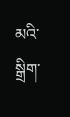མའི་སྒྲིག་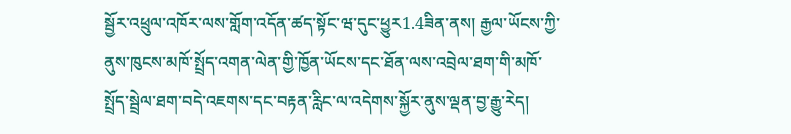སྦྱོར་འཕྲུལ་འཁོར་ལས་གློག་འདོན་ཚད་སྟོང་ཝ་དུང་ཕྱུར1.4ཟིན་ནས། རྒྱལ་ཡོངས་ཀྱི་ནུས་ཁུངས་མཁོ་སྤྲོད་འགན་ལེན་གྱི་ཁྱོན་ཡོངས་དང་ཐོན་ལས་འབྲེལ་ཐག་གི་མཁོ་སྤྲོད་སྦྲེལ་ཐག་བདེ་འཇགས་དང་བརྟན་རླིང་ལ་འདེགས་སྐྱོར་ནུས་ལྡན་བྱ་རྒྱུ་རེད།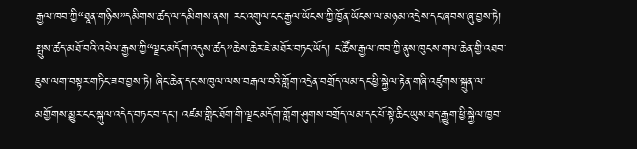རྒྱལ་ཁབ་ཀྱི“ཐཱན་གཉིས”དམིགས་ཚད་ལ་དམིགས་ནས། རང་འགུལ་ངང་རྒྱལ་ཡོངས་ཀྱི་ཁྱོན་ཡོངས་ལ་མཉམ་འདྲེས་དང་ཞབས་ཞུ་བྱས་ཏེ། སྤུས་ཚད་མཐོ་བའི་འཕེལ་རྒྱས་ཀྱི“ལྗང་མདོག་འདུས་ཚད”ཆེས་ཆེར་ཇེ་མཐོར་བཏང་ཡོད། ང་ཚོས་རྒྱལ་ཁབ་ཀྱི་ནུས་ཁུངས་གལ་ཆེན་གྱི་འཐབ་ཇུས་ལག་བསྟར་གཏིང་ཟབ་བྱས་ཏེ། ཞིང་ཆེན་དང་ས་ཁུལ་ལས་བརྒལ་བའི་གློག་འདྲེན་བགྲོད་ལམ་དང་ཕྱི་སྐྱེལ་རྟེན་གཞི་འཛུགས་སྐྲུན་ལ་མགྱོགས་མྱུར་ངང་སྐུལ་འདེད་བཏང་བ་དང་། འཛམ་གླིང་ཐོག་གི་ལྗང་མདོག་གློག་ཤུགས་བགྲོད་ལམ་དང་པོ་སྟེ་ཆིང་ཡུས་ཐད་རྒྱུག་ཕྱི་སྐྱེལ་ཁྱབ་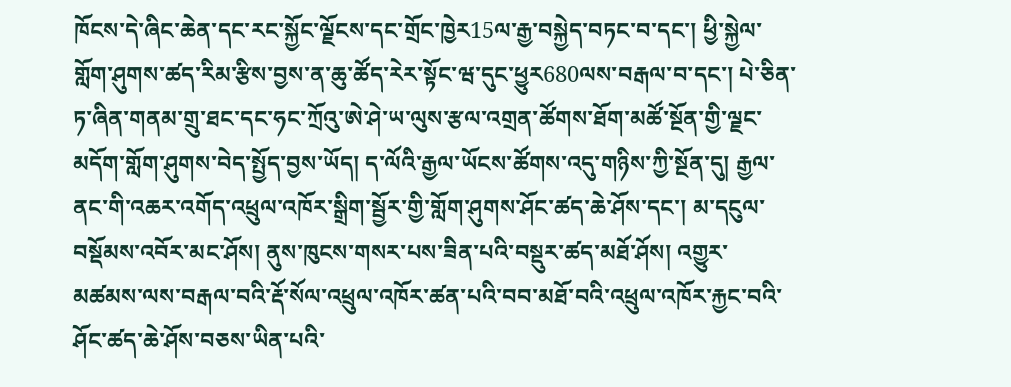ཁོངས་དེ་ཞིང་ཆེན་དང་རང་སྐྱོང་ལྗོངས་དང་གྲོང་ཁྱེར15ལ་རྒྱ་བསྐྱེད་བཏང་བ་དང་། ཕྱི་སྐྱེལ་གློག་ཤུགས་ཚད་རིམ་རྩིས་བྱས་ན་ཆུ་ཚོད་རེར་སྟོང་ཝ་དུང་ཕྱུར680ལས་བརྒལ་བ་དང་། པེ་ཅིན་ཏ་ཞིན་གནམ་གྲུ་ཐང་དང་ཧང་ཀྲོའུ་ཨེ་ཤེ་ཡ་ལུས་རྩལ་འགྲན་ཚོགས་ཐོག་མཚོ་སྔོན་གྱི་ལྗང་མདོག་གློག་ཤུགས་བེད་སྤྱོད་བྱས་ཡོད། ད་ལོའི་རྒྱལ་ཡོངས་ཚོགས་འདུ་གཉིས་ཀྱི་སྔོན་དུ། རྒྱལ་ནང་གི་འཆར་འགོད་འཕྲུལ་འཁོར་སྒྲིག་སྦྱོར་གྱི་གློག་ཤུགས་ཤོང་ཚད་ཆེ་ཤོས་དང་། མ་དངུལ་བསྡོམས་འབོར་མང་ཤོས། ནུས་ཁུངས་གསར་པས་ཟིན་པའི་བསྡུར་ཚད་མཐོ་ཤོས། འགྱུར་མཚམས་ལས་བརྒལ་བའི་རྡོ་སོལ་འཕྲུལ་འཁོར་ཚན་པའི་བབ་མཐོ་བའི་འཕྲུལ་འཁོར་རྐྱང་བའི་ཤོང་ཚད་ཆེ་ཤོས་བཅས་ཡིན་པའི་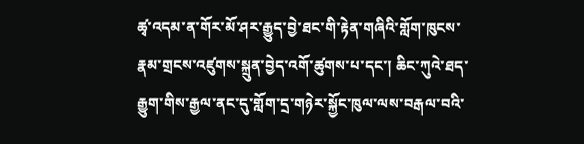ཚྭ་འདམ་ན་གོར་མོ་ཤར་རྒྱུད་བྱེ་ཐང་གི་རྟེན་གཞིའི་གློག་ཁུངས་རྣམ་གྲངས་འཛུགས་སྐྲུན་བྱེད་འགོ་ཚུགས་པ་དང་། ཆིང་ཀུའེ་ཐད་རྒྱུག་གིས་རྒྱལ་ནང་དུ་གློག་དྲ་གཉེར་སྐྱོང་ཁུལ་ལས་བརྒལ་བའི་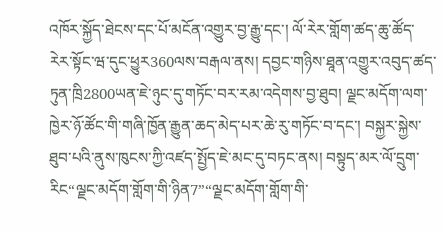འཁོར་སྐྱོད་ཐེངས་དང་པོ་མངོན་འགྱུར་བྱ་རྒྱུ་དང་། ལོ་རེར་གློག་ཚད་ཆུ་ཚོད་རེར་སྟོང་ཝ་དུང་ཕྱུར360ལས་བརྒལ་ནས། དབྱང་གཉིས་ཐཱན་འགྱུར་འབུད་ཚད་ཏུན་ཁྲི2800ཡན་ཇེ་ཉུང་དུ་གཏོང་བར་རམ་འདེགས་བྱ་ཐུབ། ལྗང་མདོག་ལག་ཁྱེར་ཉོ་ཚོང་གི་གཞི་ཁྱོན་རྒྱུན་ཆད་མེད་པར་ཆེ་རུ་གཏོང་བ་དང་། བསྐྱར་སྐྱེས་ཐུབ་པའི་ནུས་ཁུངས་ཀྱི་འཛད་སྤྱོད་ཇེ་མང་དུ་བཏང་ནས། བསྟུད་མར་ལོ་དྲུག་རིང“ལྗང་མདོག་གློག་གི་ཉིན7”“ལྗང་མདོག་གློག་གི་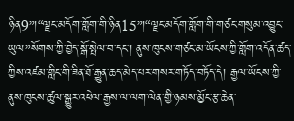ཉིན9”།“ལྗང་མདོག་གློག་གི་ཉིན15”།“ལྗང་མདོག་གློག་གི་གཙང་གསུམ་འབྱུང་ཡུལ”སོགས་ཀྱི་བྱེད་སྒོ་སྤེལ་བ་དང་། ནུས་ཁུངས་གཙང་མ་ཡོངས་ཀྱི་གློག་འདོན་ཚད་ཀྱིས་འཛམ་གླིང་གི་ཟིན་ཐོ་རྒྱུན་ཆད་མེད་པར་གསར་གཏོད་བཏོད་དེ། རྒྱལ་ཡོངས་ཀྱི་ནུས་ཁུངས་ཚུལ་སྒྱུར་འཕེལ་རྒྱས་ལ་ལག་ལེན་གྱི་ཉམས་མྱོང་རྩ་ཆེན་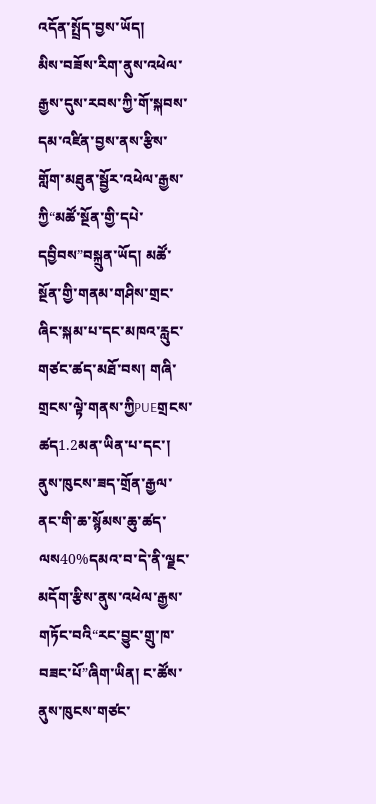འདོན་སྤྲོད་བྱས་ཡོད།
མིས་བཟོས་རིག་ནུས་འཕེལ་རྒྱས་དུས་རབས་ཀྱི་གོ་སྐབས་དམ་འཛིན་བྱས་ནས་རྩིས་གློག་མཐུན་སྦྱོར་འཕེལ་རྒྱས་ཀྱི“མཚོ་སྔོན་གྱི་དཔེ་དབྱིབས”བསྐྲུན་ཡོད། མཚོ་སྔོན་གྱི་གནམ་གཤིས་གྲང་ཞིང་སྐམ་པ་དང་མཁའ་རླུང་གཙང་ཚད་མཐོ་བས། གཞི་གྲངས་ལྟེ་གནས་ཀྱིPUEགྲངས་ཚད1.2མན་ཡིན་པ་དང་། ནུས་ཁུངས་ཟད་གྲོན་རྒྱལ་ནང་གི་ཆ་སྙོམས་ཆུ་ཚད་ལས40%དམའ་བ་དེ་ནི་ལྗང་མདོག་རྩིས་ནུས་འཕེལ་རྒྱས་གཏོང་བའི“རང་བྱུང་གྲུ་ཁ་བཟང་པོ”ཞིག་ཡིན། ང་ཚོས་ནུས་ཁུངས་གཙང་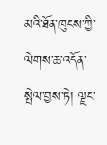མའི་ཐོན་ཁུངས་ཀྱི་ལེགས་ཆ་འདོན་སྤེལ་བྱས་ཏེ། ལྗང་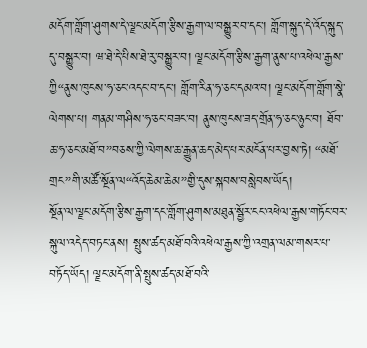མདོག་གློག་ཤུགས་དེ་ལྗང་མདོག་རྩིས་རྒྱག་ལ་བསྒྱུར་བ་དང་། གློག་སྐུད་དེ་འོད་སྐུད་དུ་བསྒྱུར་བ། ཝ་ཐེ་དེ་པིས་ཐེ་རུ་བསྒྱུར་བ། ལྗང་མདོག་རྩིས་རྒྱག་ནུས་པ་འཕེལ་རྒྱས་ཀྱི“ནུས་ཁུངས་ཧ་ཅང་འདང་བ་དང་། གློག་རིན་ཧ་ཅང་དམའ་བ། ལྗང་མདོག་གློག་སྣེ་ལེགས་པ། གནམ་གཤིས་ཧ་ཅང་བཟང་བ། ནུས་ཁུངས་ཟད་གྲོན་ཧ་ཅང་ཉུང་བ། ཐོབ་ཆ་ཧ་ཅང་མཐོ་བ”བཅས་ཀྱི་ལེགས་ཆ་རྒྱུན་ཆད་མེད་པར་མངོན་པར་བྱས་ཏེ། “མཐོ་གྲང”གི་མཚོ་སྔོན་ལ“འོད་ཆེམ་ཆེམ”གྱི་དུས་སྐབས་བསླེབས་ཡོད།
སྔོན་ལ་ལྗང་མདོག་རྩིས་རྒྱག་དང་གློག་ཤུགས་མཐུན་སྦྱོར་ངང་འཕེལ་རྒྱས་གཏོང་བར་སྐུལ་འདེད་བཏང་ནས། སྤུས་ཚད་མཐོ་བའི་འཕེལ་རྒྱས་ཀྱི་འགྲན་ལམ་གསར་པ་བཏོད་ཡོད། ལྗང་མདོག་ནི་སྤུས་ཚད་མཐོ་བའི་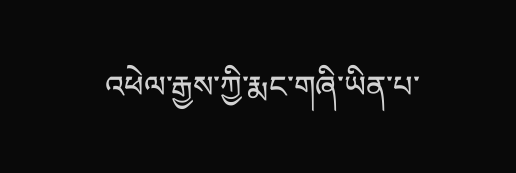འཕེལ་རྒྱས་ཀྱི་རྨང་གཞི་ཡིན་པ་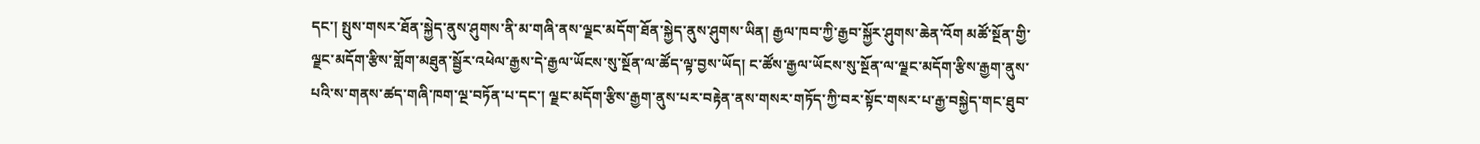དང་། སྤུས་གསར་ཐོན་སྐྱེད་ནུས་ཤུགས་ནི་མ་གཞི་ནས་ལྗང་མདོག་ཐོན་སྐྱེད་ནུས་ཤུགས་ཡིན། རྒྱལ་ཁབ་ཀྱི་རྒྱབ་སྐྱོར་ཤུགས་ཆེན་འོག མཚོ་སྔོན་གྱི་ལྗང་མདོག་རྩིས་གློག་མཐུན་སྦྱོར་འཕེལ་རྒྱས་དེ་རྒྱལ་ཡོངས་སུ་སྔོན་ལ་ཚོད་ལྟ་བྱས་ཡོད། ང་ཚོས་རྒྱལ་ཡོངས་སུ་སྔོན་ལ་ལྗང་མདོག་རྩིས་རྒྱག་ནུས་པའི་ས་གནས་ཚད་གཞི་ཁག་ལྔ་བཏོན་པ་དང་། ལྗང་མདོག་རྩིས་རྒྱག་ནུས་པར་བརྟེན་ནས་གསར་གཏོད་ཀྱི་བར་སྟོང་གསར་པ་རྒྱ་བསྐྱེད་གང་ཐུབ་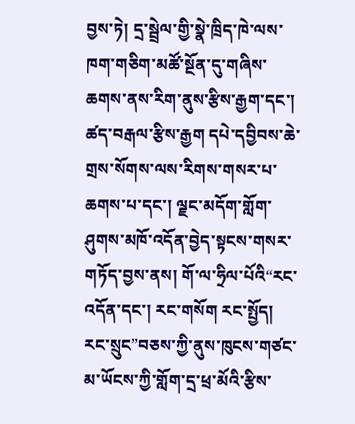བྱས་ཏེ། དྲ་སྦྲེལ་གྱི་སྣེ་ཁྲིད་ཁེ་ལས་ཁག་གཅིག་མཚོ་སྔོན་དུ་གཞིས་ཆགས་ནས་རིག་ནུས་རྩིས་རྒྱག་དང་། ཚད་བརྒལ་རྩིས་རྒྱག དཔེ་དབྱིབས་ཆེ་གྲས་སོགས་ལས་རིགས་གསར་པ་ཆགས་པ་དང་། ལྗང་མདོག་གློག་ཤུགས་མཁོ་འདོན་བྱེད་སྟངས་གསར་གཏོད་བྱས་ནས། གོ་ལ་ཧྲིལ་པོའི“རང་འདོན་དང་། རང་གསོག རང་སྤྱོད། རང་སྲུང”བཅས་ཀྱི་ནུས་ཁུངས་གཙང་མ་ཡོངས་ཀྱི་གློག་དྲ་ཕྲ་མོའི་རྩིས་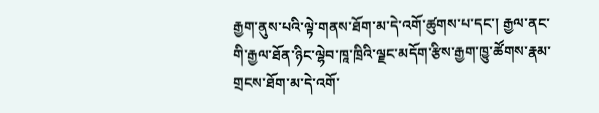རྒྱག་ནུས་པའི་ལྟེ་གནས་ཐོག་མ་དེ་འགོ་ཚུགས་པ་དང་། རྒྱལ་ནང་གི་རྒྱལ་ཐོན་ཉིང་ལྷེབ་ཁཱ་ཁྲིའི་ལྗང་མདོག་རྩིས་རྒྱག་ཁྱུ་ཚོགས་རྣམ་གྲངས་ཐོག་མ་དེ་འགོ་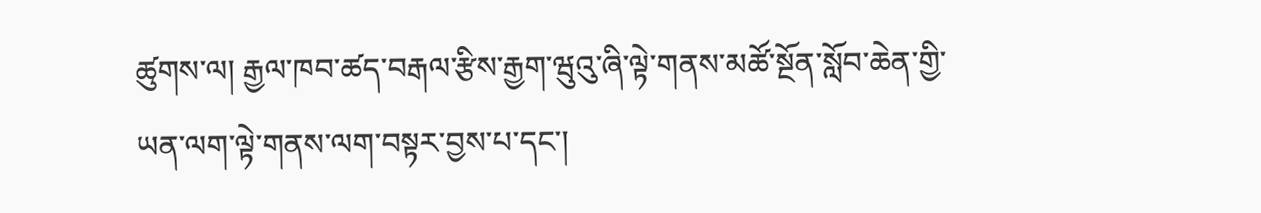ཚུགས་ལ། རྒྱལ་ཁབ་ཚད་བརྒལ་རྩིས་རྒྱག་ཝུའུ་ཞི་ལྟེ་གནས་མཚོ་སྔོན་སློབ་ཆེན་གྱི་ཡན་ལག་ལྟེ་གནས་ལག་བསྟར་བྱས་པ་དང་།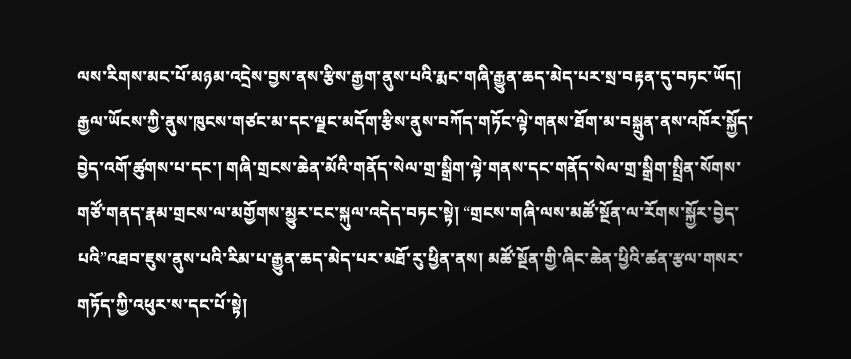ལས་རིགས་མང་པོ་མཉམ་འདྲེས་བྱས་ནས་རྩིས་རྒྱག་ནུས་པའི་རྨང་གཞི་རྒྱུན་ཆད་མེད་པར་སྲ་བརྟན་དུ་བཏང་ཡོད། རྒྱལ་ཡོངས་ཀྱི་ནུས་ཁུངས་གཙང་མ་དང་ལྗང་མདོག་རྩིས་ནུས་བཀོད་གཏོང་ལྟེ་གནས་ཐོག་མ་བསྐྲུན་ནས་འཁོར་སྐྱོད་བྱེད་འགོ་ཚུགས་པ་དང་། གཞི་གྲངས་ཆེན་མོའི་གནོད་སེལ་གྲ་སྒྲིག་ལྟེ་གནས་དང་གནོད་སེལ་གྲ་སྒྲིག་སྤྲིན་སོགས་གཙོ་གནད་རྣམ་གྲངས་ལ་མགྱོགས་མྱུར་ངང་སྐུལ་འདེད་བཏང་སྟེ། “གྲངས་གཞི་ལས་མཚོ་སྔོན་ལ་རོགས་སྐྱོར་བྱེད་པའི”འཐབ་ཇུས་ནུས་པའི་རིམ་པ་རྒྱུན་ཆད་མེད་པར་མཐོ་རུ་ཕྱིན་ནས། མཚོ་སྔོན་གྱི་ཞིང་ཆེན་ཕྱིའི་ཚན་རྩལ་གསར་གཏོད་ཀྱི་འཕུར་ས་དང་པོ་སྟེ།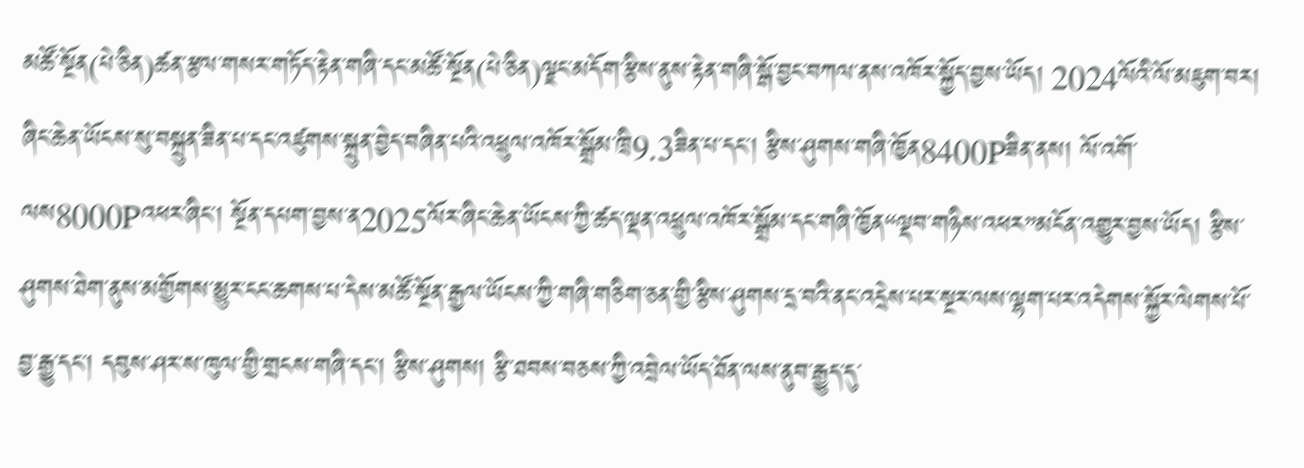མཚོ་སྔོན(པེ་ཅིན)ཚན་རྩལ་གསར་གཏོད་རྟེན་གཞི་དང་མཚོ་སྔོན(པེ་ཅིན)ལྗང་མདོག་རྩིས་ནུས་རྟེན་གཞི་སྒོ་བྱང་བཀལ་ནས་འཁོར་སྐྱོད་བྱས་ཡོད། 2024ལོའི་ལོ་མཇུག་བར། ཞིང་ཆེན་ཡོངས་སུ་བསྐྲུན་ཟིན་པ་དང་འཛུགས་སྐྲུན་བྱེད་བཞིན་པའི་འཕྲུལ་འཁོར་སྒྲོམ་ཁྲི9.3ཟིན་པ་དང་། རྩིས་ཤུགས་གཞི་ཁྱོན8400Pཟིན་ནས། ལོ་འགོ་ལས8000Pའཕར་ཞིང་། སྔོན་དཔག་བྱས་ན2025ལོར་ཞིང་ཆེན་ཡོངས་ཀྱི་ཚད་ལྡན་འཕྲུལ་འཁོར་སྒྲོམ་དང་གཞི་ཁྱོན“ལྡབ་གཉིས་འཕར”མངོན་འགྱུར་བྱས་ཡོད། རྩིས་ཤུགས་ཐེག་ནུས་མགྱོགས་མྱུར་ངང་ཆགས་པ་དེས་མཚོ་སྔོན་རྒྱལ་ཡོངས་ཀྱི་གཞི་གཅིག་ཅན་གྱི་རྩིས་ཤུགས་དྲ་བའི་ནང་འདྲེས་པར་སྔར་ལས་ལྷག་པར་འདེགས་སྐྱོར་ལེགས་པོ་བྱ་རྒྱུ་དང་། དབུས་ཤར་ས་ཁུལ་གྱི་གྲངས་གཞི་དང་། རྩིས་ཤུགས། རྩི་ཐབས་བཅས་ཀྱི་འབྲེལ་ཡོད་ཐོན་ལས་ནུབ་རྒྱུད་དུ་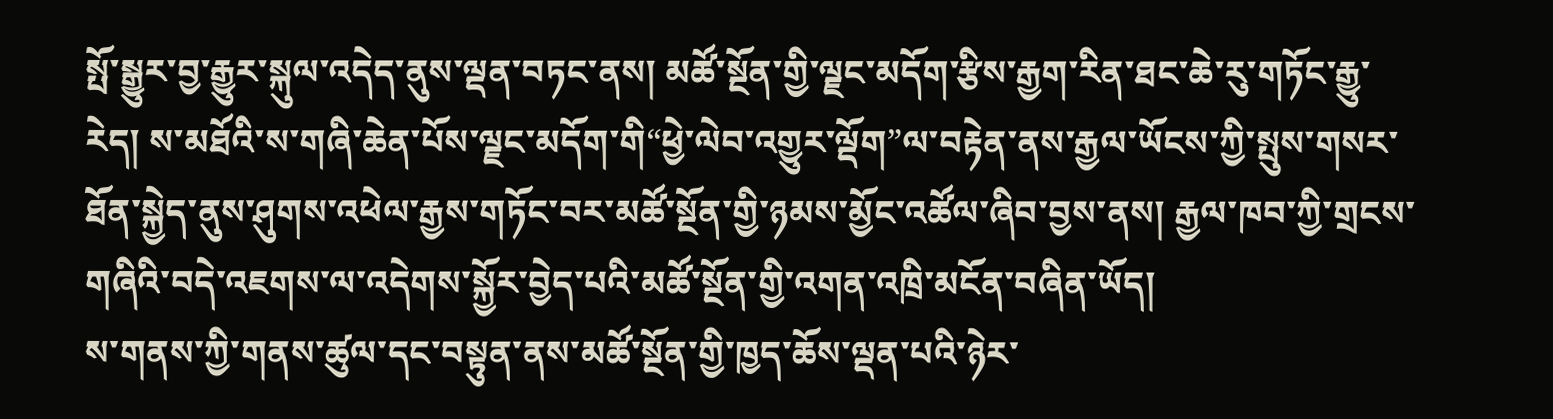སྤོ་སྒྱུར་བྱ་རྒྱུར་སྐུལ་འདེད་ནུས་ལྡན་བཏང་ནས། མཚོ་སྔོན་གྱི་ལྗང་མདོག་རྩིས་རྒྱག་རིན་ཐང་ཆེ་རུ་གཏོང་རྒྱུ་རེད། ས་མཐོའི་ས་གཞི་ཆེན་པོས་ལྗང་མདོག་གི“ཕྱེ་ལེབ་འགྱུར་ལྡོག”ལ་བརྟེན་ནས་རྒྱལ་ཡོངས་ཀྱི་སྤུས་གསར་ཐོན་སྐྱེད་ནུས་ཤུགས་འཕེལ་རྒྱས་གཏོང་བར་མཚོ་སྔོན་གྱི་ཉམས་མྱོང་འཚོལ་ཞིབ་བྱས་ནས། རྒྱལ་ཁབ་ཀྱི་གྲངས་གཞིའི་བདེ་འཇགས་ལ་འདེགས་སྐྱོར་བྱེད་པའི་མཚོ་སྔོན་གྱི་འགན་འཁྲི་མངོན་བཞིན་ཡོད།
ས་གནས་ཀྱི་གནས་ཚུལ་དང་བསྟུན་ནས་མཚོ་སྔོན་གྱི་ཁྱད་ཆོས་ལྡན་པའི་ཉེར་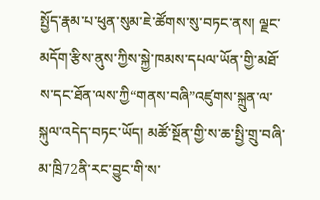སྤྱོད་རྣམ་པ་ཕུན་སུམ་ཇེ་ཚོགས་སུ་བཏང་ནས། ལྗང་མདོག་རྩིས་ནུས་ཀྱིས་སྐྱེ་ཁམས་དཔལ་ཡོན་གྱི་མཐོ་ས་དང་ཐོན་ལས་ཀྱི“གནས་བཞི”འཛུགས་སྐྲུན་ལ་སྐུལ་འདེད་བཏང་ཡོད། མཚོ་སྔོན་གྱི་ས་ཆ་སྤྱི་གྲུ་བཞི་མ་ཁྲི72ནི་རང་བྱུང་གི་ས་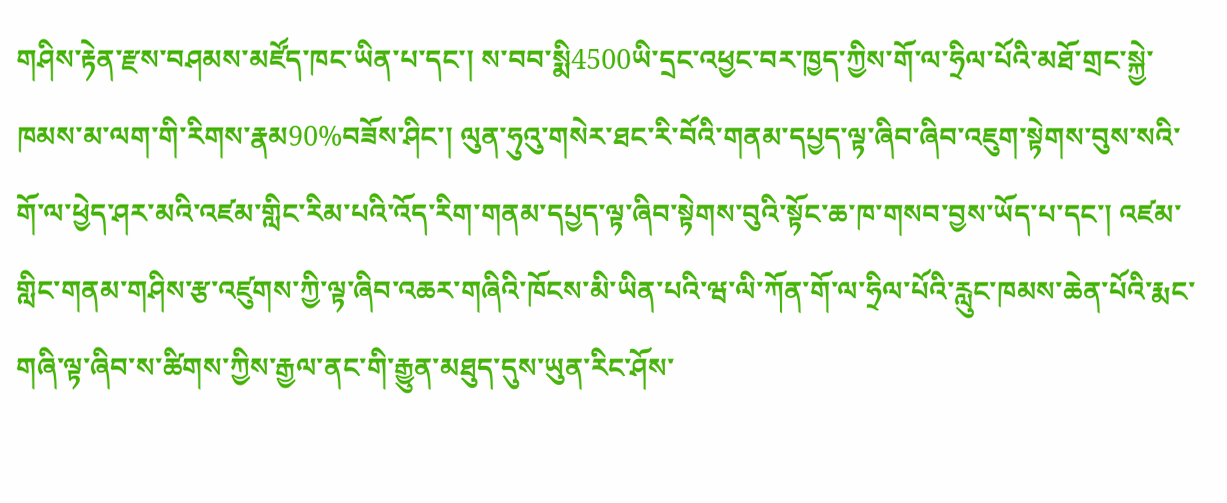གཤིས་རྟེན་རྫས་བཤམས་མཛོད་ཁང་ཡིན་པ་དང་། ས་བབ་སྨི4500ཡི་དྲང་འཕྱང་བར་ཁྱད་ཀྱིས་གོ་ལ་ཧྲིལ་པོའི་མཐོ་གྲང་སྐྱེ་ཁམས་མ་ལག་གི་རིགས་རྣམ90%བཟོས་ཤིང་། ལུན་ཧུའུ་གསེར་ཐང་རི་བོའི་གནམ་དཔྱད་ལྟ་ཞིབ་ཞིབ་འཇུག་སྟེགས་བུས་སའི་གོ་ལ་ཕྱེད་ཤར་མའི་འཛམ་གླིང་རིམ་པའི་འོད་རིག་གནམ་དཔྱད་ལྟ་ཞིབ་སྟེགས་བུའི་སྟོང་ཆ་ཁ་གསབ་བྱས་ཡོད་པ་དང་། འཛམ་གླིང་གནམ་གཤིས་རྩ་འཛུགས་ཀྱི་ལྟ་ཞིབ་འཆར་གཞིའི་ཁོངས་མི་ཡིན་པའི་ཝ་ལི་ཀོན་གོ་ལ་ཧྲིལ་པོའི་རླུང་ཁམས་ཆེན་པོའི་རྨང་གཞི་ལྟ་ཞིབ་ས་ཚིགས་ཀྱིས་རྒྱལ་ནང་གི་རྒྱུན་མཐུད་དུས་ཡུན་རིང་ཤོས་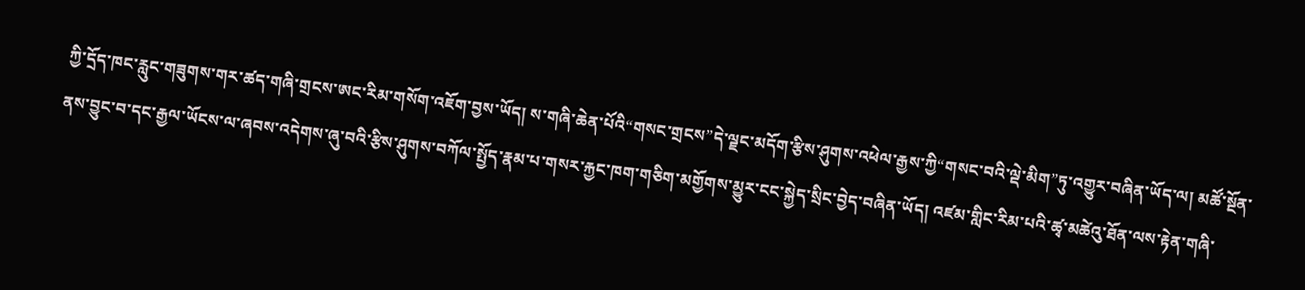ཀྱི་དྲོད་ཁང་རླུང་གཟུགས་གར་ཚད་གཞི་གྲངས་ཨང་རིམ་གསོག་འཇོག་བྱས་ཡོད། ས་གཞི་ཆེན་པོའི“གསང་གྲངས”དེ་ལྗང་མདོག་རྩིས་ཤུགས་འཕེལ་རྒྱས་ཀྱི“གསང་བའི་ལྡེ་མིག”ཏུ་འགྱུར་བཞིན་ཡོད་ལ། མཚོ་སྔོན་ནས་བྱུང་བ་དང་རྒྱལ་ཡོངས་ལ་ཞབས་འདེགས་ཞུ་བའི་རྩིས་ཤུགས་བཀོལ་སྤྱོད་རྣམ་པ་གསར་རྐྱང་ཁག་གཅིག་མགྱོགས་མྱུར་ངང་སྐྱེད་སྲིང་བྱེད་བཞིན་ཡོད། འཛམ་གླིང་རིམ་པའི་ཚྭ་མཚེའུ་ཐོན་ལས་རྟེན་གཞི་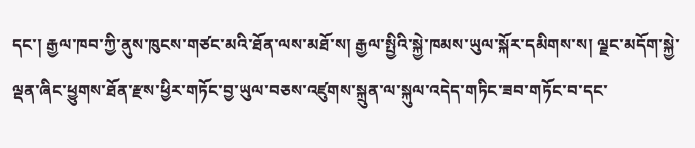དང་། རྒྱལ་ཁབ་ཀྱི་ནུས་ཁུངས་གཙང་མའི་ཐོན་ལས་མཐོ་ས། རྒྱལ་སྤྱིའི་སྐྱེ་ཁམས་ཡུལ་སྐོར་དམིགས་ས། ལྗང་མདོག་སྐྱེ་ལྡན་ཞིང་ཕྱུགས་ཐོན་རྫས་ཕྱིར་གཏོང་བྱ་ཡུལ་བཅས་འཛུགས་སྐྲུན་ལ་སྐུལ་འདེད་གཏིང་ཟབ་གཏོང་བ་དང་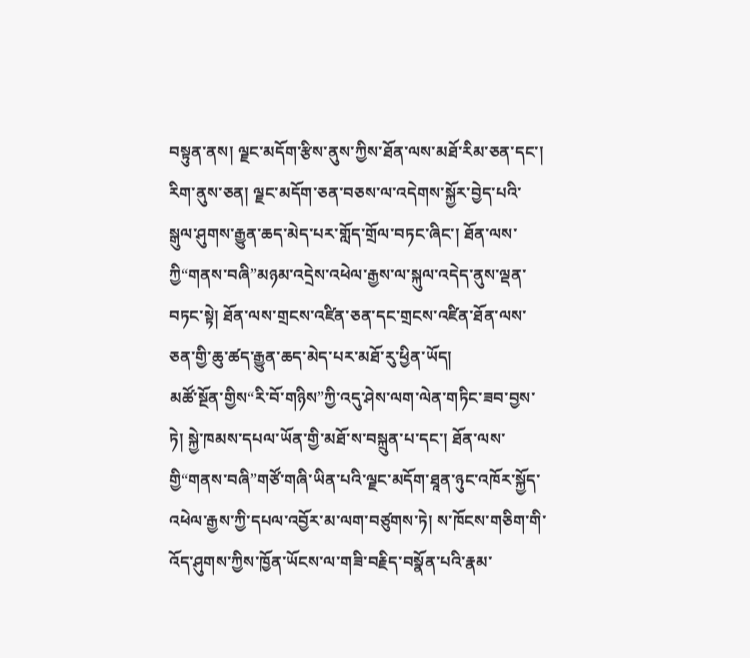བསྟུན་ནས། ལྗང་མདོག་རྩིས་ནུས་ཀྱིས་ཐོན་ལས་མཐོ་རིམ་ཅན་དང་། རིག་ནུས་ཅན། ལྗང་མདོག་ཅན་བཅས་ལ་འདེགས་སྐྱོར་བྱེད་པའི་སྒུལ་ཤུགས་རྒྱུན་ཆད་མེད་པར་གློད་གྲོལ་བཏང་ཞིང་། ཐོན་ལས་ཀྱི“གནས་བཞི”མཉམ་འདྲེས་འཕེལ་རྒྱས་ལ་སྐུལ་འདེད་ནུས་ལྡན་བཏང་སྟེ། ཐོན་ལས་གྲངས་འཛིན་ཅན་དང་གྲངས་འཛིན་ཐོན་ལས་ཅན་གྱི་ཆུ་ཚད་རྒྱུན་ཆད་མེད་པར་མཐོ་རུ་ཕྱིན་ཡོད།
མཚོ་སྔོན་གྱིས“རི་བོ་གཉིས”ཀྱི་འདུ་ཤེས་ལག་ལེན་གཏིང་ཟབ་བྱས་ཏེ། སྐྱེ་ཁམས་དཔལ་ཡོན་གྱི་མཐོ་ས་བསྐྲུན་པ་དང་། ཐོན་ལས་གྱི“གནས་བཞི”གཙོ་གཞི་ཡིན་པའི་ལྗང་མདོག་ཐཱན་ཉུང་འཁོར་སྐྱོད་འཕེལ་རྒྱས་ཀྱི་དཔལ་འབྱོར་མ་ལག་བཙུགས་ཏེ། ས་ཁོངས་གཅིག་གི་འོད་ཤུགས་ཀྱིས་ཁྱོན་ཡོངས་ལ་གཟི་བརྗིད་བསྣོན་པའི་རྣམ་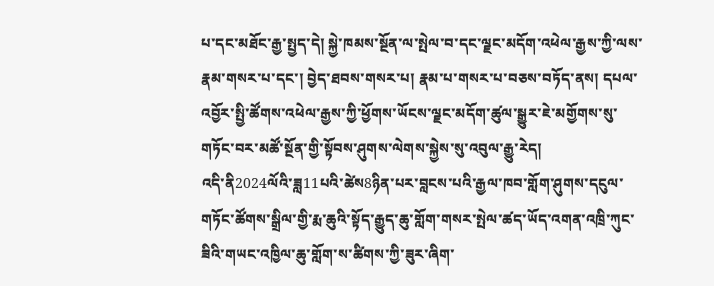པ་དང་མཐོང་རྒྱ་སྤྱད་དེ། སྐྱེ་ཁམས་སྔོན་ལ་སྤེལ་བ་དང་ལྗང་མདོག་འཕེལ་རྒྱས་ཀྱི་ལས་རྣམ་གསར་པ་དང་། བྱེད་ཐབས་གསར་པ། རྣམ་པ་གསར་པ་བཅས་བཏོད་ནས། དཔལ་འབྱོར་སྤྱི་ཚོགས་འཕེལ་རྒྱས་ཀྱི་ཕྱོགས་ཡོངས་ལྗང་མདོག་ཚུལ་སྒྱུར་ཇེ་མགྱོགས་སུ་གཏོང་བར་མཚོ་སྔོན་གྱི་སྟོབས་ཤུགས་ལེགས་སྐྱེས་སུ་འབུལ་རྒྱུ་རེད།
འདི་ནི2024ལོའི་ཟླ11པའི་ཚེས8ཉིན་པར་བླངས་པའི་རྒྱལ་ཁབ་གློག་ཤུགས་དངུལ་གཏོང་ཚོགས་སྒྲིལ་གྱི་རྨ་ཆུའི་སྟོད་རྒྱུད་ཆུ་གློག་གསར་སྤེལ་ཚད་ཡོད་འགན་འཁྲི་ཀུང་ཟིའི་གཡང་འཁྱིལ་ཆུ་གློག་ས་ཚིགས་ཀྱི་ཟུར་ཞིག་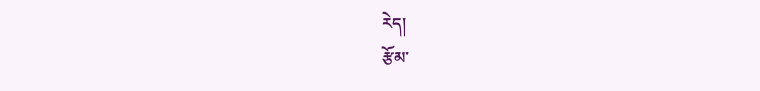རེད།
རྩོམ་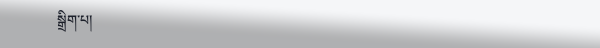སྒྲིག་པ།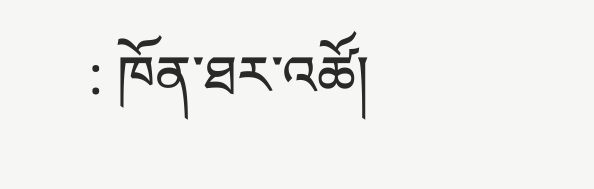: ཁོན་ཐར་འཚོ།